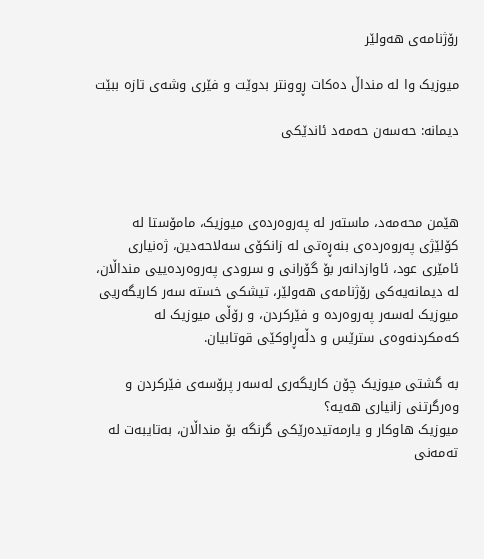رۆژنامەی ھەولێر

میوزیک وا لە منداڵ دەکات ڕوونتر بدوێت و فێری وشەی تازە ببێت

دیمانە: حەسەن حەمەد ئاندێکی



هێمن محەمەد، ماستەر لە پەروەردەی میوزیک، مامۆستا لە کۆلێژی پەروەردەی بنەڕەتی لە زانکۆی سەلاحەدین، ژەنیاری ئامێری عود، ئاوازدانەر بۆ گۆرانی و سرودی پەروەردەییی منداڵان، لە دیمانەیەکی رۆژنامەی هەولێر، تیشکی خستە سەر کاریگەریی میوزیک لەسەر پەروەردە و فێرکردن، و رۆڵی میوزیک لە کەمکردنەوەی سترێس و دڵەڕاوکێی قوتابیان.

بە گشتی میوزیک چۆن کاریگەری لەسەر پرۆسەی فێرکردن و وەرگرتنی زانیاری هەیە؟
میوزیک هاوکار و یارمەتیدەرێکی گرنگە بۆ منداڵان، بەتایبەت لە تەمەنی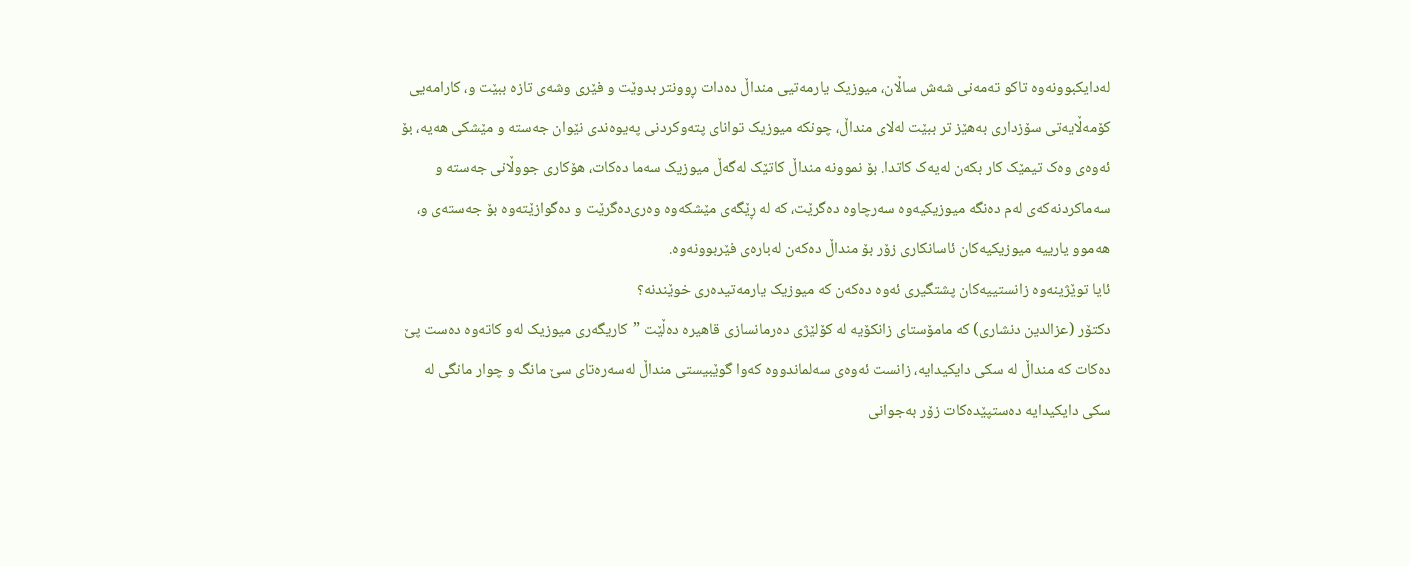لەدایکبوونەوە تاکو تەمەنی شەش ساڵان، میوزیک یارمەتیی منداڵ دەدات ڕوونتر بدوێت و فێری وشەی تازە ببێت و، کارامەیی کۆمەڵایەتی سۆزداری بەهێز تر ببێت لەلای منداڵ، چونکە میوزیک توانای پتەوکردنی پەیوەندی نێوان جەستە و مێشکی هەیە، بۆ ئەوەی وەک تیمێک کار بکەن لەیەک کاتدا. بۆ نموونە منداڵ کاتێک لەگەڵ میوزیک سەما دەکات، هۆکاری جووڵانی جەستە و سەماکردنەکەی لەم دەنگە میوزیکیەوە سەرچاوە دەگرێت، کە لە ڕێگەی مێشکەوە وەری‌دەگرێت و دەگوازێتەوە بۆ جەستەی و، هەموو یارییە میوزیکیەکان ئاسانکاری زۆر بۆ منداڵ دەکەن لەبارەی فێربوونەوە.
ئایا توێژینەوە زانستییەکان پشتگیری ئەوە دەکەن کە میوزیک یارمەتیدەری خوێندنە؟
دکتۆر (عزالدین دنشاری) کە مامۆستای زانکۆیە لە کۆلێژی دەرمانسازی قاهیرە دەڵێت ”کاریگەری میوزیک لەو کاتەوە دەست پێ دەکات کە منداڵ لە سکی دایکیدایە، زانست ئەوەی سەلماندووە کەوا گوێبیستی منداڵ لەسەرەتای سێ مانگ و چوار مانگی لە سکی دایکیدایە دەستپێدەکات زۆر بەجوانی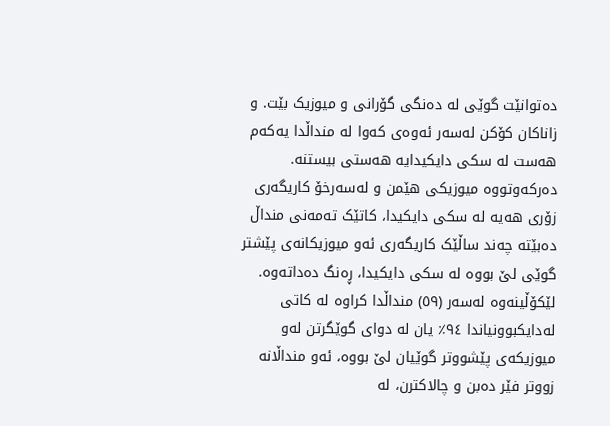دەتوانێت گوێی لە دەنگی گۆرانی و میوزیک بێت. و زاناکان کۆکن لەسەر ئەوەی کەوا لە منداڵدا یەکەم هەست لە سکی دایکیدایە هەستی بیستنە. دەرکەوتووە میوزیکی هێمن و لەسەرخۆ کاریگەری زۆری هەیە لە سکی دایکیدا، کاتێک تەمەنی منداڵ دەبێتە چەند ساڵێک کاریگەری ئەو میوزیکانەی پێشتر گوێی لێ بووە لە سکی دایکیدا، ڕەنگ دەداتەوە. لێکۆڵینەوە لەسەر (٥٩) منداڵدا کراوە لە کاتی لەدایکبوونیاندا ٩٤٪ یان لە دوای گوێگرتن لەو میوزیکەی پێشووتر گوێیان لێ بووە، ئەو منداڵانە زووتر فێر دەبن و چالاکترن، لە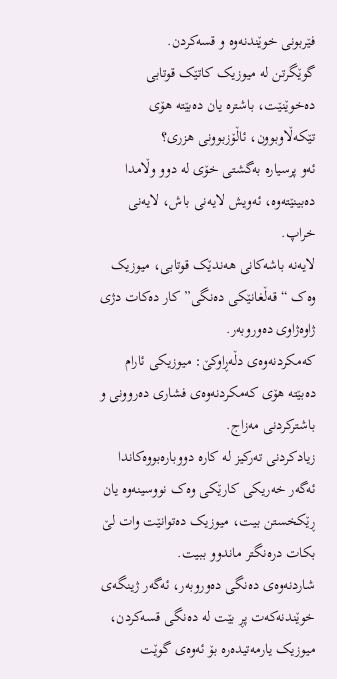فێربونی خوێندنەوە و قسەکردن.
گوێگرتن لە میوزیک کاتێک قوتابی دەخوێنێت، باشترە یان دەبێتە هۆی تێکەڵاوبوون، ئاڵۆزبوونی هزری؟
ئەو پرسیارە بەگشتی خۆی لە دوو وڵامدا دەبینێتەوە، ئەویش لایەنی باش، لایەنی خراپ.
لایەنە باشەکانی هەندێک قوتابی، میوزیک وەک “قەڵغانێکی دەنگی” کار دەکات دژی ژاوەژاوی دەوروبەر.
کەمکردنەوەی دڵەڕاوکێ: میوزیکی ئارام دەبێتە هۆی کەمکردنەوەی فشاری دەروونی و باشترکردنی مەزاج.
زیادکردنی تەرکیز لە کارە دووبارەبووەکاندا ئەگەر خەریکی کارێکی وەک نووسینەوە یان ڕێکخستن بیت، میوزیک دەتوانێت وات لێ بکات درەنگتر ماندوو ببیت.
شاردنەوەی دەنگی دەوروبەر، ئەگەر ژینگەی خوێندنەکەت پڕ بێت لە دەنگی قسەکردن، میوزیک یارمەتیدەرە بۆ ئەوەی گوێت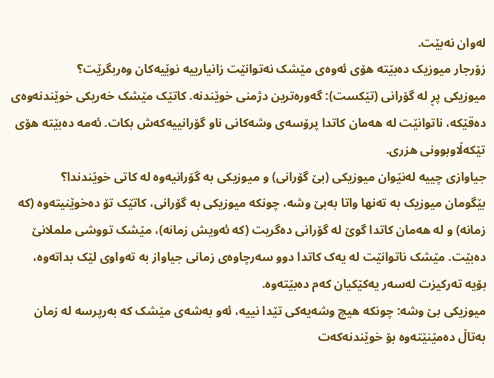لەوان نەبێت.
زۆرجار میوزیک دەبێتە هۆی ئەوەی مێشک نەتوانێت زانیارییە نوێیەکان وەربگرێت؟
میوزیکی پڕ لە گۆرانی (تێکست): گەورەترین دژمنی خوێندنە. کاتێک مێشک خەریکی خوێندنەوەی دەقێکە، ناتوانێت لە هەمان کاتدا پرۆسەی وشەکانی ناو گۆرانییەکەش بکات. ئەمە دەبێتە هۆی تێکەڵاوبوونی هزری.
جیاوازی چییە لەنێوان میوزیکی (بێ گۆرانی) و میوزیکی بە گۆرانیەوە لە کاتی خوێندندا؟
بێگومان میوزیک بە تەنها واتا بەبێ وشە، چونکە میوزیکی بە گۆرانی، کاتێک تۆ دەخوێنیتەوە (کە زمانە) و لە هەمان کاتدا گوێ لە گۆرانی دەگریت (کە ئەویش زمانە)، مێشک تووشی ململانێ دەبێت. مێشک ناتوانێت لە یەک کاتدا دوو سەرچاوەی زمانی جیاواز بە تەواوی لێک بداتەوە، بۆیە تەرکیزت لەسەر یەکێکیان کەم دەبێتەوە.
میوزیکی بێ وشە: چونکە هیچ وشەیەکی تێدا نییە، ئەو بەشەی مێشک کە بەرپرسە لە زمان بەتاڵ دەمێنێتەوە بۆ خوێندنەکەت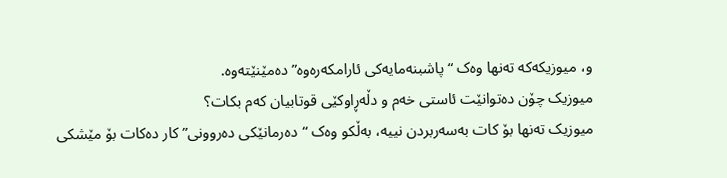و، میوزیکەکە تەنها وەک “پاشبنەمایەکی ئارامکەرەوە” دەمێنێتەوە.
میوزیک چۆن دەتوانێت ئاستی خەم و دڵەڕاوکێی قوتابیان کەم بکات؟
میوزیک تەنها بۆ کات بەسەربردن نییە، بەڵکو وەک “دەرمانێکی دەروونی” کار دەکات بۆ مێشکی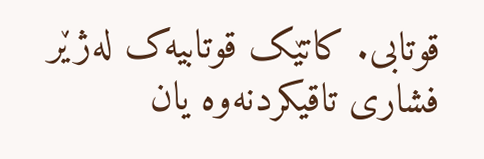قوتابی. کاتێک قوتابیەک لەژێر فشاری تاقیکردنەوە یان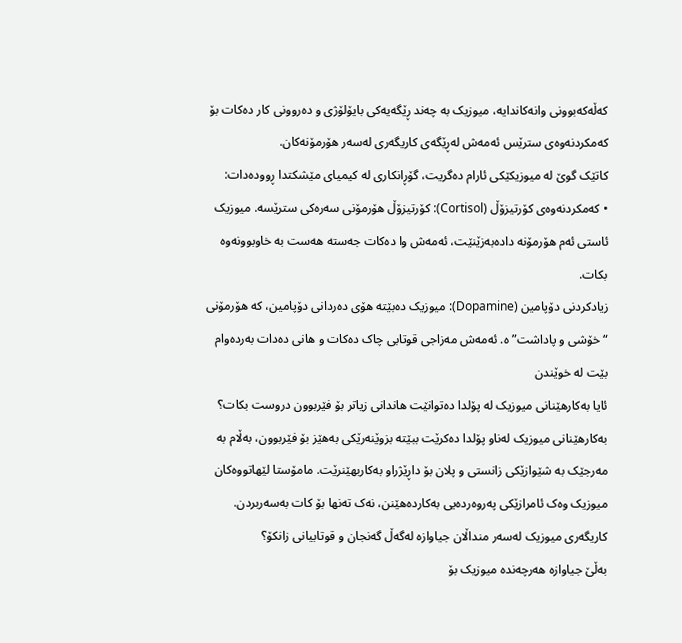کەڵەکەبوونی وانەکاندایە، میوزیک بە چەند ڕێگەیەکی بایۆلۆژی و دەروونی کار دەکات بۆ کەمکردنەوەی سترێس ئەمەش لەڕێگەی کاریگەری لەسەر هۆرمۆنەکان.
کاتێک گوێ لە میوزیکێکی ئارام دەگریت، گۆڕانکاری لە کیمیای مێشکتدا ڕوودەدات:
• کەمکردنەوەی کۆرتیزۆڵ (Cortisol): کۆرتیزۆڵ هۆرمۆنی سەرەکی سترێسە. میوزیک ئاستی ئەم هۆرمۆنە دادەبەزێنێت، ئەمەش وا دەکات جەستە هەست بە خاوبوونەوە بکات.
زیادکردنی دۆپامین (Dopamine): میوزیک دەبێتە هۆی دەردانی دۆپامین، کە هۆرمۆنی “خۆشی و پاداشت”ە. ئەمەش مەزاجی قوتابی چاک دەکات و هانی دەدات بەردەوام بێت لە خوێندن
ئایا بەکارهێنانی میوزیک لە پۆلدا دەتوانێت هاندانی زیاتر بۆ فێربوون دروست بکات؟
بەکارهێنانی میوزیک لەناو پۆلدا دەکرێت ببێتە بزوێنەرێکی بەهێز بۆ فێربوون، بەڵام بە مەرجێک بە شێوازێکی زانستی و پلان بۆ داڕێژراو بەکاربهێنرێت. مامۆستا لێهاتووەکان میوزیک وەک ئامرازێکی پەروەردەیی بەکاردەهێنن، نەک تەنها بۆ کات بەسەربردن.
کاریگەری میوزیک لەسەر منداڵان جیاوازە لەگەڵ گەنجان و قوتابیانی زانکۆ؟
بەڵێ جیاوازە هەرچەندە میوزیک بۆ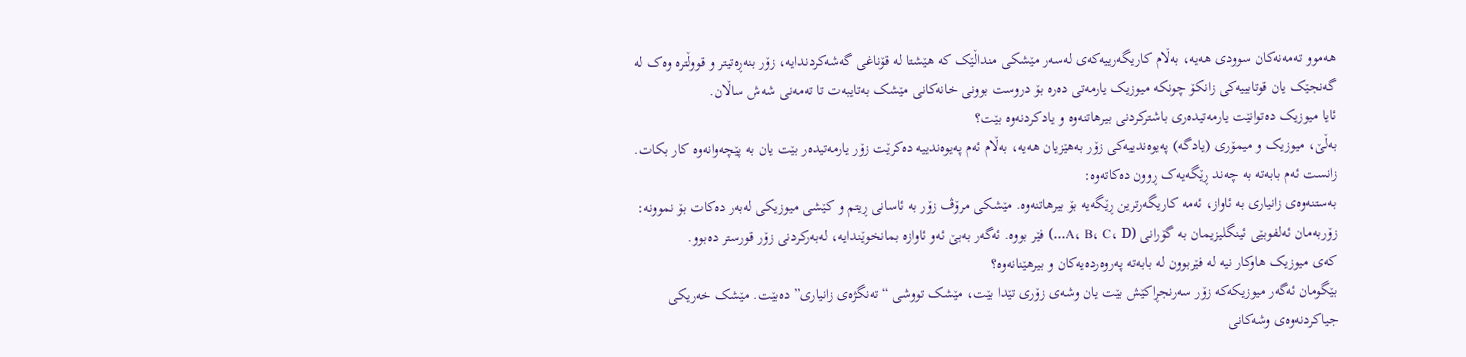هەموو تەمەنەکان سوودی هەیە، بەڵام کاریگەرییەکەی لەسەر مێشکی منداڵێک کە هێشتا لە قۆناغی گەشەکردندایە، زۆر بنەڕەتیتر و قووڵترە وەک لە گەنجێک یان قوتابییەکی زانکۆ چونکە میوزیک یارمەتی دەرە بۆ دروست بوونی خانەکانی مێشک بەتایبەت تا تەمەنی شەش ساڵان.
ئایا میوزیک دەتوانێت یارمەتیدەری باشترکردنی بیرهاتنەوە و یادکردنەوە بێت؟
بەڵێ، میوزیک و میمۆری (یادگە) پەیوەندییەکی زۆر بەهێزیان هەیە، بەڵام ئەم پەیوەندییە دەکرێت زۆر یارمەتیدەر بێت یان بە پێچەوانەوە کار بکات.
زانست ئەم بابەتە بە چەند ڕێگەیەک ڕوون دەکاتەوە:
بەستنەوەی زانیاری بە ئاواز، ئەمە کاریگەرترین ڕێگەیە بۆ بیرهاتنەوە. مێشکی مرۆڤ زۆر بە ئاسانی ڕیتم و کێشی میوزیکی لەبەر دەکات بۆ نموونە: زۆربەمان ئەلفوبێی ئینگلیزیمان بە گۆرانی (A، B، C، D…) فێر بووە. ئەگەر بەبێ ئەو ئاوازە بمانخوێندایە، لەبەرکردنی زۆر قورستر دەبوو.
کەی میوزیک هاوکار نیە لە فێربوون لە بابەتە پەروەردەیەکان و بیرهێنانەوە؟
بێگومان ئەگەر میوزیکەکە زۆر سەرنجڕاکێش بێت یان وشەی زۆری تێدا بێت، مێشک تووشی “تەنگژەی زانیاری” دەبێت. مێشک خەریکی جیاکردنەوەی وشەکانی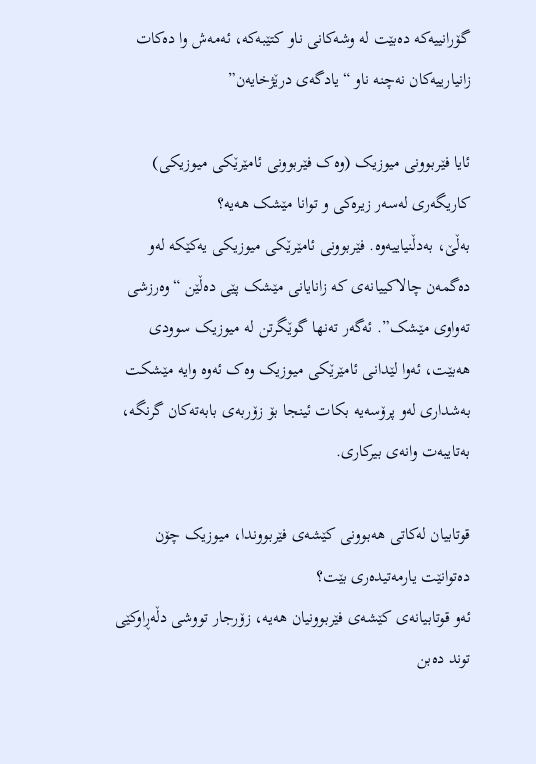گۆرانییەکە دەبێت لە وشەکانی ناو کتێبەکە، ئەمەش وا دەکات زانیارییەکان نەچنە ناو “یادگەی درێژخایەن”

ئایا فێربوونی میوزیک (وەک فێربوونی ئامێرێکی میوزیکی) کاریگەری لەسەر زیرەکی و توانا مێشک هەیە؟
بەڵێ، بەدڵنیاییەوە. فێربوونی ئامێرێکی میوزیکی یەکێکە لەو دەگمەن چالاکییانەی کە زانایانی مێشک پێی دەڵێن “وەرزشی تەواوی مێشک”. ئەگەر تەنها گوێگرتن لە میوزیک سوودی هەبێت، ئەوا لێدانی ئامێرێکی میوزیک وەک ئەوە وایە مێشکت بەشداری لەو پرۆسەیە بکات ئینجا بۆ زۆربەی بابەتەکان گرنگە، بەتایبەت وانەی بیرکاری.

قوتابیان لەکاتی هەبوونی کێشەی فێربووندا، میوزیک چۆن دەتوانێت یارمەتیدەری بێت؟
ئەو قوتابیانەی کێشەی فێربوونیان هەیە، زۆرجار تووشی دڵەڕاوکێی توند دەبن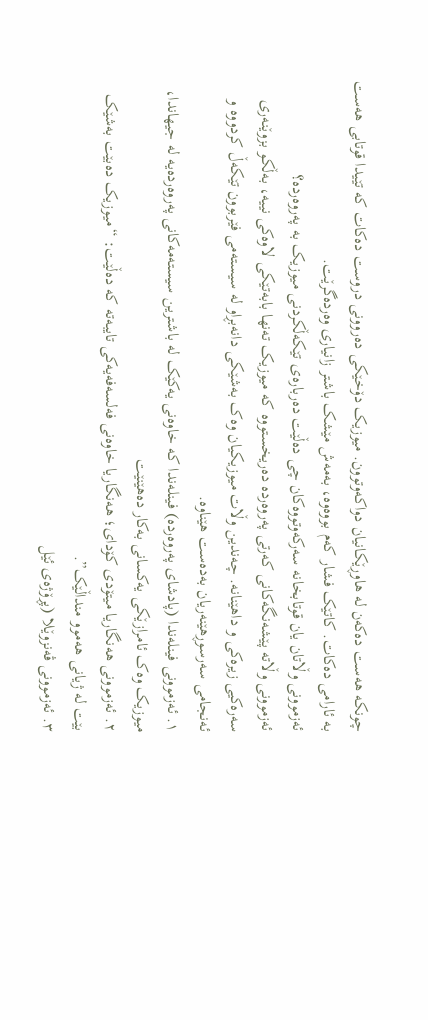چونکە هەست دەکەن لە هاوڕێکانیان دواکەوتوون. میوزیک دۆخێکی دەروونی دروست دەکات کە تێیدا قوتابی هەست بە ئارامی دەکات. کاتێک فشار کەم بووەوە، بەمەش مێشک باشتر زانیاری وەردەگرێت.
ئەزموونی وڵاتان یان قوتابخانە سەرکەوتووەکان چی دەڵێت دەربارەی تێکەڵکردنی میوزیک بە پەروەردە؟
ئەزموونی وڵاتە پێشەنگەکانی کەرتی پەروەردە دەریخستووە کە میوزیک تەنها بابەتێکی لاوەکی نییە، بەڵکو بزوێنەری سەرەکیی زیرەکی و داهێنانە. چەندین وڵات میوزیکیان وەک بەشێکی دانەبڕاو لە سیستەمی فێربوون تێکەڵ کردووە و ئەنجامی سەرسوڕهێنەریان بەدەست هێناوە.
١. ئەزموونی فینلەندا (پادشای پەروەردە) فینلەندا کە خاوەنی یەکێک لە باشترین سیستەمەکانی پەروەردەیە لە جیهاندا، میوزیک وەک ئامرازێکی یەکسانی بەکار دەهێنێت
٢. ئەزموونی هەنگاریا میتۆدی کۆدای؛ هەنگاریا خاوەنی فەلسەفەیەکی تایبەتە کە دەڵێت: “میوزیک دەبێت بەشێک بێت لە ژیانی هەموو منداڵێک”.
٣. ئەزموونی ڤەنزوێلا (پڕۆژەی ئێل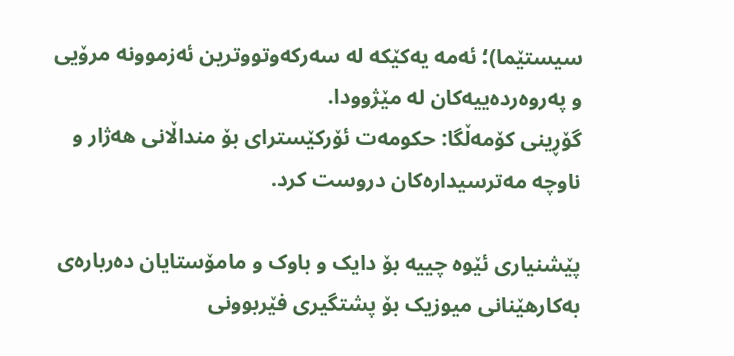سیستێما)؛ ئەمە یەکێکە لە سەرکەوتووترین ئەزموونە مرۆیی و پەروەردەییەکان لە مێژوودا.
گۆڕینی کۆمەڵگا: حکومەت ئۆرکێسترای بۆ منداڵانی هەژار و ناوچە مەترسیدارەکان دروست کرد.

پێشنیاری ئێوە چییە بۆ دایک و باوک و مامۆستایان دەربارەی بەکارهێنانی میوزیک بۆ پشتگیری فێربوونی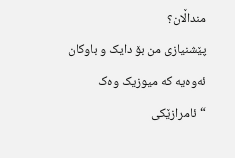منداڵان؟
پێشنیازی من بۆ دایک و باوکان ئەوەیە کە میوزیک وەک “ئامرازێکی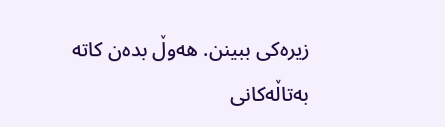زیرەکی ببینن. هەوڵ بدەن کاتە بەتاڵەکانی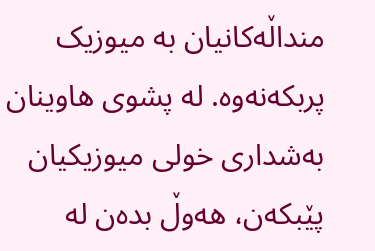منداڵەکانیان بە میوزیک پربکەنەوە. لە پشوی هاوینان بەشداری خولی میوزیکیان پێبکەن، هەوڵ بدەن لە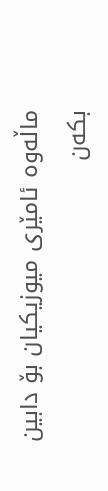ماڵەوە ئامێری میوزیکیان بۆ دابین بکەن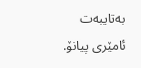بەتایبەت ئامێری پیانۆ.